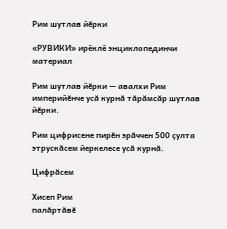Рим шутлав йĕрки

«РУВИКИ» ирӗклӗ энциклопединчи материал

Рим шутлав йĕрки — авалхи Рим империйĕнче усă курнă тăрăмсăр шутлав йĕрки.

Рим цифрисене пирĕн эрăччен 500 çулта этрускăсем йеркелесе усă курнă.

Цифрăсем

Хисеп Рим
палăртăвĕ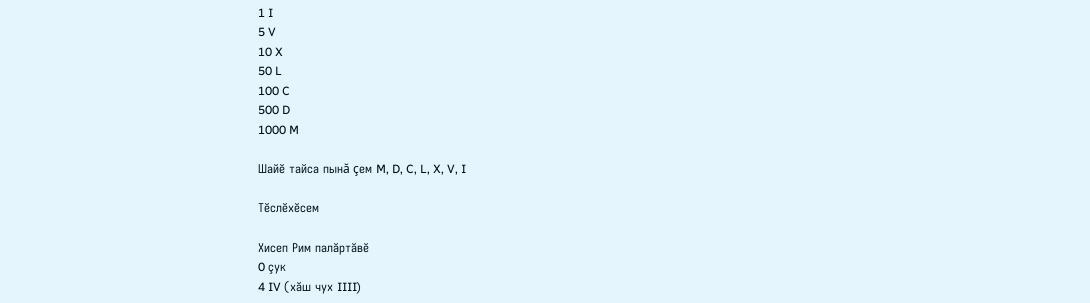1 I
5 V
10 X
50 L
100 C
500 D
1000 M

Шайĕ тайса пынă çем M, D, C, L, X, V, I

Тĕслĕхĕсем

Хисеп Рим палăртăвĕ
0 çук
4 IV (хăш чух IIII)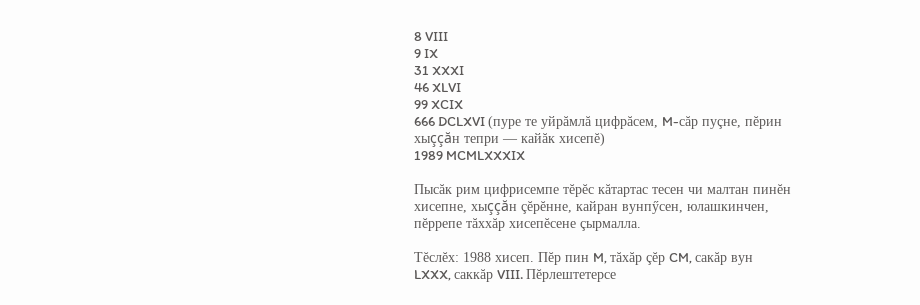8 VIII
9 IX
31 XXXI
46 XLVI
99 XCIX
666 DCLXVI (пуре те уйрăмлă цифрăсем, M-сăр пуçне, пĕрин хыççăн тепри — кайăк хисепĕ)
1989 MCMLXXXIX

Пысăк рим цифрисемпе тĕрĕс кăтартас тесен чи малтан пинĕн хисепне, хыççăн çĕрĕнне, кайран вунпӳсен, юлашкинчен, пĕррепе тăххăр хисепĕсене çырмалла.

Тĕслĕх: 1988 хисеп. Пĕр пин M, тăхăр çĕр CM, сакăр вун LXXX, саккăр VIII. Пĕрлештетерсе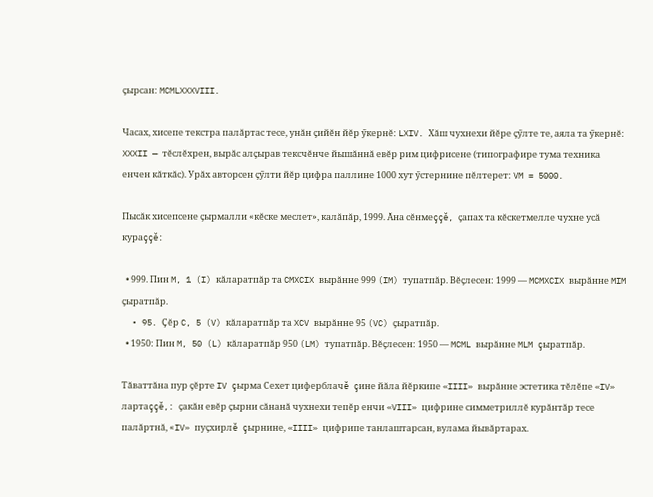çырсан: MCMLXXXVIII.

Часах, хисепе текстра палăртас тесе, унăн çийĕн йĕр ӳкернĕ: LXIV. Хăш чухнехи йĕре çӳлте те, аяла та ӳкернĕ: XXXII — тĕслĕхрен, вырăс алçырав тексчĕнче йышăннă евĕр рим цифрисене (типографире тума техника енчен кăткăс). Урăх авторсен çӳлти йĕр цифра паллине 1000 хут ӳстернине пĕлтерет: VM = 5000.

Пысăк хисепсене çырмалли «кĕске меслет», калăпăр, 1999. Ăна сĕнмеççĕ, çапах та кĕскетмелле чухне усă кураççĕ:

  • 999. Пин M, 1 (I) кăларатпăр та CMXCIX вырăнне 999 (IM) тупатпăр. Вĕçлесен: 1999 — MCMXCIX вырăнне MIM çыратпăр.
  • 95. Çĕр C, 5 (V) кăларатпăр та XCV вырăнне 95 (VC) çыратпăр.
  • 1950: Пин M, 50 (L) кăларатпăр 950 (LM) тупатпăр. Вĕçлесен: 1950 — MCML вырăнне MLM çыратпăр.

Тăваттăна пур çĕрте IV çырма Сехет циферблачĕ çине йăла йĕркипе «IIII» вырăнне эстетика тĕлĕпе «IV» лартаççĕ,: çакăн евĕр çырни сăнанă чухнехи тепĕр енчи «VIII» цифрине симметриллĕ курăнтăр тесе палăртнă, «IV» пуçхирлĕ çырнине, «IIII» цифрипе танлаштарсан, вулама йывăртарах.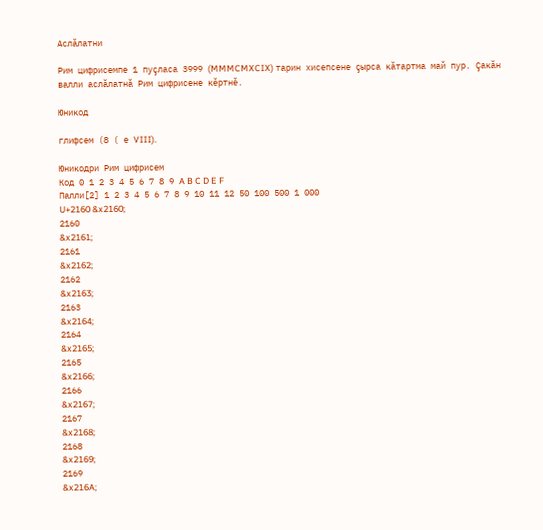Аслăлатни

Рим цифрисемпе 1 пуçласа 3999 (MMMCMXCIX) тарин хисепсене çырса кăтартма май пур. Çакăн валли аслăлатнă Рим цифрисене кĕртнĕ.

Юникод

глифсем (8 ( е VIII).

Юникодри Рим цифрисем
Код 0 1 2 3 4 5 6 7 8 9 A B C D E F
Палли[2] 1 2 3 4 5 6 7 8 9 10 11 12 50 100 500 1 000
U+2160 &x2160;
2160
&x2161;
2161
&x2162;
2162
&x2163;
2163
&x2164;
2164
&x2165;
2165
&x2166;
2166
&x2167;
2167
&x2168;
2168
&x2169;
2169
&x216A;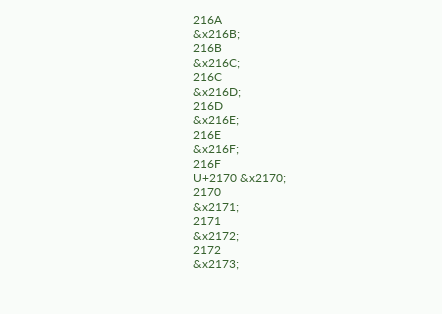216A
&x216B;
216B
&x216C;
216C
&x216D;
216D
&x216E;
216E
&x216F;
216F
U+2170 &x2170;
2170
&x2171;
2171
&x2172;
2172
&x2173;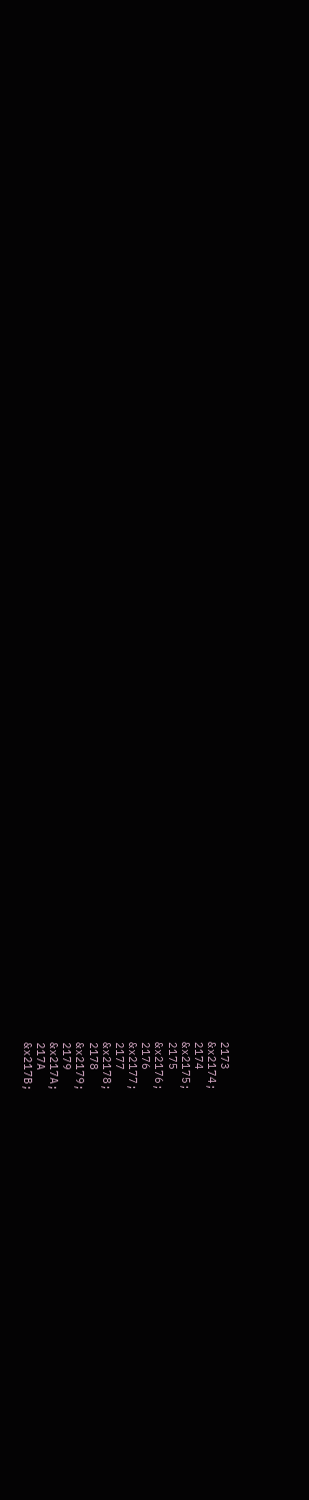2173
&x2174;
2174
&x2175;
2175
&x2176;
2176
&x2177;
2177
&x2178;
2178
&x2179;
2179
&x217A;
217A
&x217B;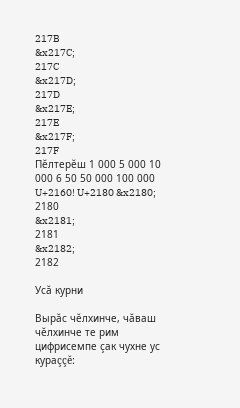217B
&x217C;
217C
&x217D;
217D
&x217E;
217E
&x217F;
217F
Пĕлтерĕш 1 000 5 000 10 000 6 50 50 000 100 000
U+2160! U+2180 &x2180;
2180
&x2181;
2181
&x2182;
2182

Усă курни

Вырăс чĕлхинче, чăваш чĕлхинче те рим цифрисемпе çак чухне ус кураççĕ: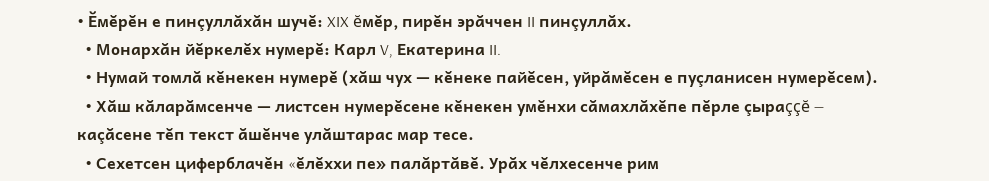• Ӗмĕрĕн е пинçуллăхăн шучĕ: XIX ĕмĕр, пирĕн эрăччен II пинçуллăх.
  • Монархăн йĕркелĕх нумерĕ: Карл V, Екатерина II.
  • Нумай томлă кĕнекен нумерĕ (хăш чух — кĕнеке пайĕсен, уйрăмĕсен е пуçланисен нумерĕсем).
  • Хăш кăларăмсенче — листсен нумерĕсене кĕнекен умĕнхи сăмахлăхĕпе пĕрле çыраççĕ — каçăсене тĕп текст ăшĕнче улăштарас мар тесе.
  • Сехетсен циферблачĕн «ĕлĕххи пе» палăртăвĕ. Урăх чĕлхесенче рим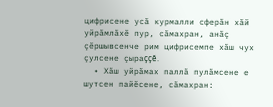цифрисене усă курмалли сферăн хăй уйрăмлăхĕ пур, сăмахран, анăç çĕршывсенче рим цифрисемпе хăш чух çулсене çыраççĕ.
  • Хăш уйрăмах паллă пулăмсене е шутсен пайĕсене, сăмахран: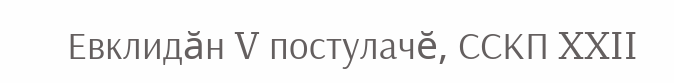Евклидăн V постулачĕ, ССКП XXII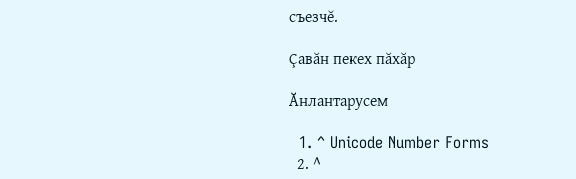съезчĕ.

Çавăн пекех пăхăр

Ӑнлантарусем

  1. ^ Unicode Number Forms
  2. ^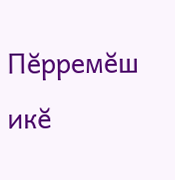Пĕрремĕш икĕ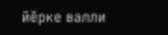йĕрке валли